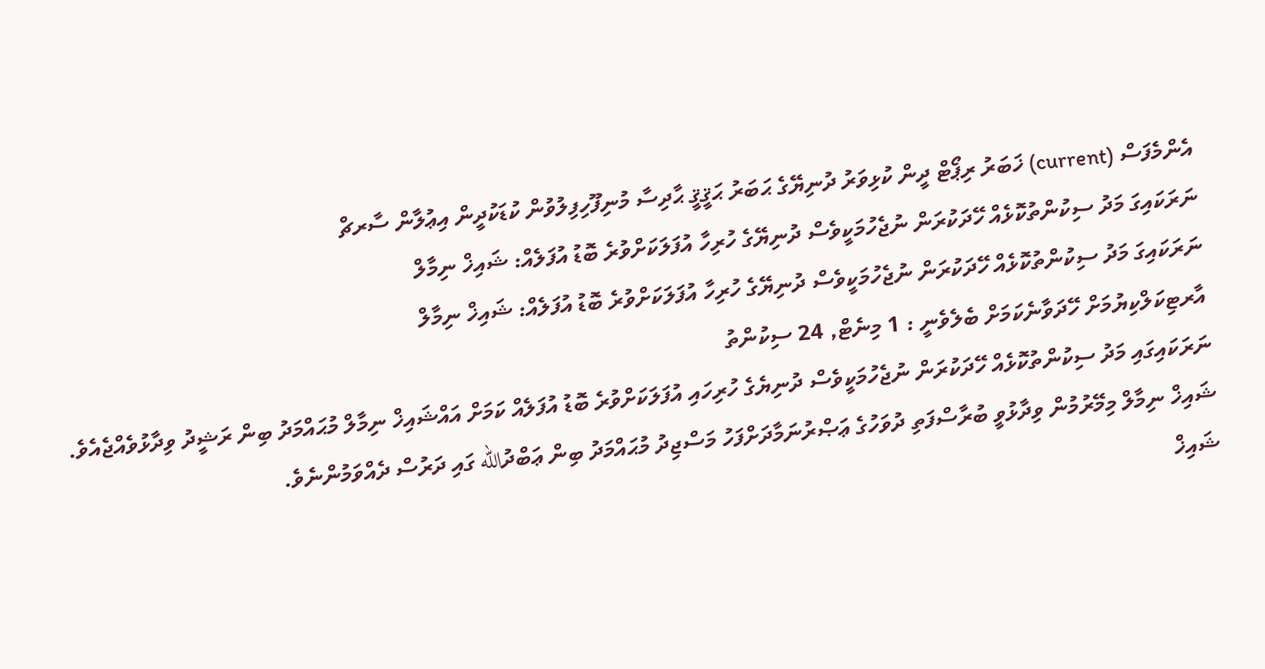އެންމެފަސް (current) ޚަބަރު ރިޕޯޓް ދީން ކުޅިވަރު ދުނިޔޭގެ ޙަބަރު ޙަޤީޤީ ޙާދިސާ މުނިފޫހިފިލުވުން ކުޑަކުދީން އިޢުލާން ސާރޗް
ނަރަކައިގަ މަދު ސިކުންތުކޮޅެއް ހޭދަކުރަން ނުޖެހުމަކީވެސް ދުނިޔޭގެ ހުރިހާ އުފަލަކަށްވުރެ ބޮޑު އުފަލެއް: ޝައިޚް ނިމާލް
ނަރަކައިގަ މަދު ސިކުންތުކޮޅެއް ހޭދަކުރަން ނުޖެހުމަކީވެސް ދުނިޔޭގެ ހުރިހާ އުފަލަކަށްވުރެ ބޮޑު އުފަލެއް: ޝައިޚް ނިމާލް
އާރޓިކަލްކިޔުމަށް ހޭދަވާނެކަމަށް ބެލެވެނީ : 1 މިނެޓް, 24 ސިކުންތު
ނަރަކައިގައި މަދު ސިކުންތުކޮޅެއް ހޭދަކުރަން ނުޖެހުމަކީވެސް ދުނިޔެގެ ހުރިހައި އުފަލަކަށްވުރެ ބޮޑު އުފަލެއް ކަމަށް އައްޝައިޚް ނިމާލް މުޙައްމަދު ބިން ރަޝީދު ވިދާޅުވެއްޖެއެވެ.
ޝައިޚް ނިމާލް މިމޭރުމުން ވިދާޅުވީ ބުރާސްފަތި ދުވަހުގެ ޢަޞްރުނަމާދަށްފަހު މަސްޖިދު މުޙައްމަދު ބިން ޢަބްދުالله ގައި ދަރުސް ދެއްވަމުންނެވެ.
ޝައިޚް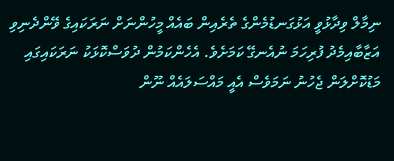ނިމާލް ވިދާޅުވީ އަޅުގަނޑުމެންގެ ތެރެއިން ބައެއް މީހުންނަށް ނަރަކައިގެ ވޭންދެނިވި އަޒާބާއިމެދު ފުރިހަމަ ނުއެނގޭ ކަމަށެވެ. އެހެންކަމުން ދުވަސްކޮޅަކު ނަރަކައިގައި މަޑުކޮށްލަން ޖެހުނު ނަމަވެސް އެއީ މައްސަލައެއް ނޫން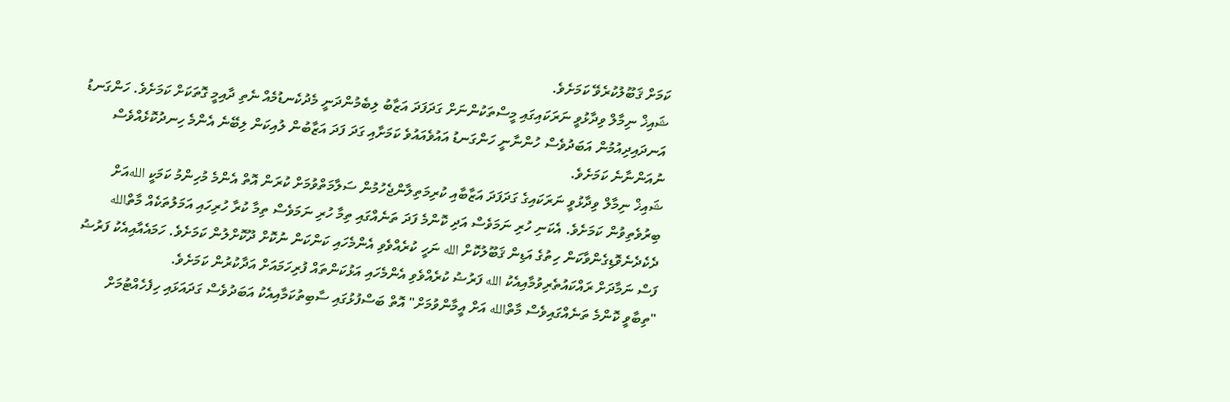ކަމަށް ޤަބޫލުކުރެވޭ ކަމަށެވެ.
ޝައިޚް ނިމާލް ވިދާޅުވީ ނަރަކައިގައި މީސްތަކުންނަށް ގަދަފަދަ އަޒާބު ލިބެމުންދަނީ މެދުކެނޑުމެއް ނެތި ދާއިމީ ގޮތަކަށް ކަމަށެވެ. ހަންގަނޑު އަނދައިދިއުމުން އަބަދުވެސް ހުންނާނީ ހަންގަނޑު އައުވެއައުވެ ކަމަށާއި ގަދަ ފަދަ އަޒާބުން ލުއިކަން ލިބޭނެ އެންމެ ހިނދުކޮޅެއްވެސް ނުއަންނާނެ ކަމަށެވެ.
ޝައިޚް ނިމާލް ވިދާޅުވީ ނަރަކައިގެ ގަދަފަދަ އަޒާބާއި ކުރިމަތިލާންޖެހުމުން ސަލާމަތްވުމަށް ކުރަން އޮތް އެންމެ މުހިންމު ކަމަކީ اللهއަށް ބިރުވެތިވުން ކަމަށެވެ. އެކަނި ހުރި ނަމަވެސް އަދި ކޮންމެ ފަދަ ތަނެއްގައި ތިމާ ހުރި ނަމަވެސް ތިމާ ކުރާ ހުރިހައި އަމަލުތަކެއް މާތްالله ދެކެދެނެވޮޑިގެންވާކަން ހިތުގެ އަޑިން ޤަބޫލުކޮށް الله ނަހީ ކުރެއްވެވި އެންމެހައި ކަންކަން ނުކޮށް ދޫކޮށްލުން ކަމަށެވެ. ހަމައެއާއިއެކު ފަރުޟު ފަސް ނަމާދަށް ރައްކައުތެރިވުމާއިއެކު الله ފަރުޟު ކުރެއްވެވި އެންމެހައި އަޅުކަންތައް ފުރިހަމައަށް އަދާކުރުން ކަމަށެވެ.
"ތިބާވީ ކޮންމެ ތަނެއްގައިވެސް މާތްالله އަށް އީމާންވުމަށް" އޮތް ބަސްފުޅުގައި ސާބިތުކަމާއިއެކު އަބަދުވެސް ގަދައަޅައި ހިފެހެއްޓުމަށް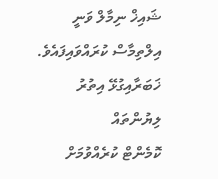ޝައިޚް ނިމާލް ވަނީ އިލްތިމާސް ކުރައްވައިފައެވެ.
ޚަބަރާއިގުޅޭ އިތުރު ލިޔުންތައް
ކޮމެންޓް ކުރެއްވުމަށް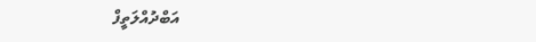އަބްދުއްލަތީފް